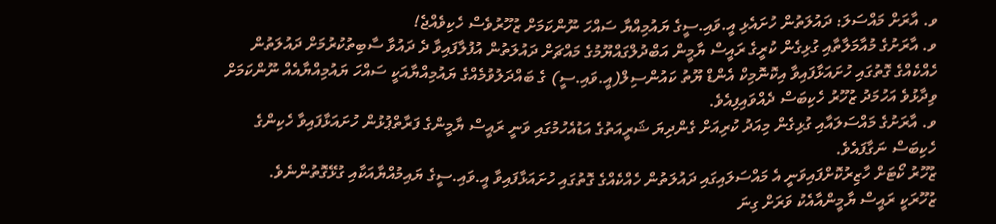ވ. އާރަށް މައްސަލަ: ދައުލަތުން ހުށައެޅި އީ.ވައި.ސީގެ ޔައުމިއްޔާ ސައްހަ ނޫންކަމަށް ޒުހޫރުވެސް ހެކިވެއްޖެ!
ވ. އާރަށުގެ މުއާމަލާތާއި ގުޅިގެން ކުރީގެ ރައީސް ޔާމީން އަބްދުލްގައްޔޫމުގެ މައްޗަށް ދައުލަތުން އުފުލާފައިވާ ދެ ދައުވާ ސާބިތުކުރުމަށް ދައުލަތުން ހެއްކެއްގެ ގޮތުގައި ހުށައަޅާފައިވާ އިކޮނޮމިކް އެންޑް ޔޫތު ކައުންސިލް(އީ.ވައި.ސީ) ގެ ބައްދަލުވުމެއްގެ ޔައުމިއްޔާއަކީ ސައްހަ ޔައުމިއްޔާއެއް ނޫންކަމަށް ވިދާޅުވެ އަހުމަދު ޒުހޫރު ހެކިބަސް ދެއްވައިފިއެވެ.
ވ. އާރަށުގެ މައްސަލައާއި ގުޅިގެން މިއަދު ކުރިއަށް ގެންދިޔަ ޝަރީއަތުގެ އަޑުއެހުމުގައި ވަނީ ރައީސް ޔާމީންގެ ފަރާތްޕުޅުން ހުށައަޅާފައިވާ ހެކިންގެ ހެކިބަސް ނަގާފައެވެ.
ޒުހޫރު ކޯޓަށް ހާޒިރުކޮށްފައިވަނީ އެ މައްސަލައިގައި ދައުލަތުން ހެއްކެއްގެ ގޮތުގައި ހުށައަޅާފައިވާ އީ.ވައި.ސީގެ ޔައިމުއްޔާއަކާއި ގުޅޭގޮތުންނެވެ.
ޒުހޫރަކީ ރައީސް ޔާމީންއާއެކު ވަރަށް ގިނަ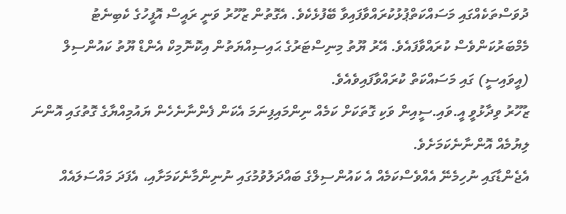ދުވަސްތަކެއްގައި މަސައްކަތްޕުޅުކުރައްވާފައިވާ ބޭފުޅެކެވެ. އެގޮތުން ޒުހޫރު ވަނީ ރައީސް އޮފީހުގެ ކެބިނެޓު މެމްބަރުކަންވެސް ކުރައްވާފައެވެ. އޭރު ޔޫތު މިނިސްޓަރުގެ ޙައިސިއްޔަތުން އިކޮނޮމިކް އެންޑް ޔޫތު ކައުންސިލް (އީވައިސީ) ގައި މަސައްކަތް ކުރައްވާފައިވެއެވެ.
ޒުހޫރު ވިދާޅުވީ އީ.ވައި.ސީއިން ވަކި ގޮތަކަށް ކަމެއް ނިންމައިފިނަމަ އެކަން ފެންނާނެހެން ޔައުމިއްޔާގެ ގޮތުގައި އޮންނަ ލިޔުމެއް އޮންނާނެކަމަށެވެ.
އެޖެންޑާގައި ނުހިމެނޭ އެއްވެސްކަމެއް އެ ކައުންސިލްގެ ބައްދަލުވުމުގައި ނުނިންމާނެކަމަށާއި، އެފަދަ މައްސަލައެއް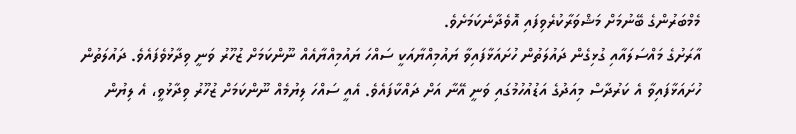މެމްބަރުންގެ ބޭނުމަށް މަޝްވަރާކުރެވިފައި އޮވެދާނެކަމަށެވެ.
އާރަށުގެ މައްސަލައާއި ގުޅިގެން ދައުލަތުން ހުށައަޅާފައިވާ ޔައުމިއްޔާއަކީ ސައްހަ ޔައުމިއްޔާއެއް ނޫންކަމަށް ޒުހޫރު ވަނީ ވިދާޅުވެފައެވެ. ދައުލަތުން ހުށައަޅާފައިވާ އެ ކަރުދާސް މިއަދުގެ އަޑުއުހުމުގައި ވަނީ އޭނާ އަށް ދައްކާފައެވެ. އެއީ ސައްހަ ލިޔުމެއް ނޫންކަމަށް ޒުހޫރު ވިދާޅުވީ، އެ ލިޔުން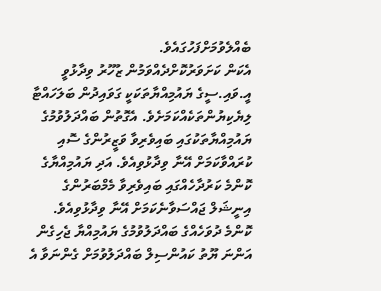ބެއްލެވުމަށްފަހުގައެވެ.
އެކަން ކަށަވަރުކޮށްދެއްވަމުން ޒުހޫރު ވިދާޅުވީ އީ.ވައި.ސީގެ ޔައުމިއްޔާތަކަކީ ގަވައިދުން ބަލަހައްޓާ ލިޔެކިޔުންތަކެއްކަމަށެވެ. އެގޮތުން ބައްދަލުވުމުގެ ޔައުމިއްޔާތަކުގައި ބައިވެރިވާ ވަޒީރުންގެ ސޮއި ކުރައްވާކަމަށް އޭނާ ވިދާޅުވިއެވެ. އަދި ޔައުމިއްޔާގެ ކޮންމެ ކަރުދާހެއްގައި ބައިވެރިވާ މެމްބަރުންގެ އިނީޝަލް ޖައްސަވާނެކަމަށް އޭނާ ވިދާޅުވިއެވެ.
ކޮންމެ ދުވަހެއްގެ ބައްދަލުވުމުގެ ޔައުމިއްޔާ ޖެހިގެން އަންނަ ޔޫތު ކައުންސިލް ބައްދަލުވުމަށް ގެންނަވާ އެ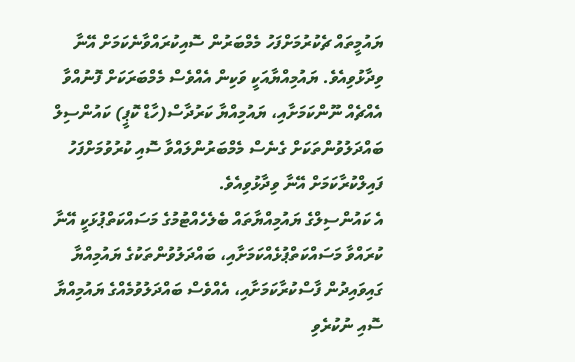ޔައުމީތައް ޗެކުރުމަށްފަހު މެމްބަރުން ސޮއިކުރައްވާނެކަމަށް އޭނާ ވިދާޅުވިއެވެ. ޔައުމިއްޔާއަކީ ވަކިން އެއްވެސް މެމްބަރަކަށް ފޮނުއްވާ އެއްޗެއް ނޫންކަމަށާއި، ޔައުމިއްޔާ ކަރުދާސް(ހާޑް ކޮޕީ) ކައުންސިލް ބައްދަލުވުންތަކަށް ގެނެސް މެމްބަރުންލައްވާ ސޮއި ކުރުވުމަށްފަހު ފައިލްކުރާކަމަށް އޭނާ ވިދާޅުވިއެވެ.
އެ ކައުންސިލްގެ ޔައުމިއްޔާތައް ބެލެހެއްޓުމުގެ މަސައްކަތްޕުޅަކީ އޭނާ ކުރައްވާ މަސައްކަތްޕުޅެއްކަމަށާއި، ބައްދަލުވުންތަކުގެ ޔައުމިއްޔާ ގައިވައިދުން ފާސްކުރާކަމަށާއި، އެއްވެސް ބައްދަލުވުމެއްގެ ޔައުމިއްޔާ ސޮއި ނުކުރެވި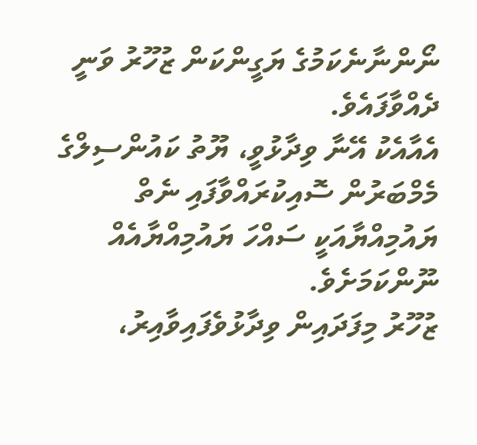ނޯންނާނެކަމުގެ ޔަގީންކަން ޒުހޫރު ވަނީ ދެއްވާފައެވެ.
އެއާއެކު އޭނާ ވިދާޅުވީ، ޔޫތު ކައުންސިލްގެ މެމްބަރުން ސޮއިކުރައްވާފައި ނެތް ޔައުމިއްޔާއަކީ ސައްހަ ޔައުމިއްޔާއެއް ނޫންކަމަށެވެ.
ޒުހޫރު މިފަދައިން ވިދާޅުވެފައިވާއިރު،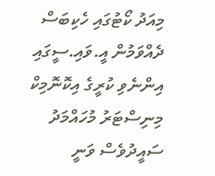މިއަދު ކޯޓުގައި ހެކިބަސް ދެއްވަމުން އީ.ވައި.ސީގައި އިންނެވި ކުރީގެ އިކޮނޮމިކް މިނިސްޓަރު މުހައްމަދު ސައީދުވެސް ވަނީ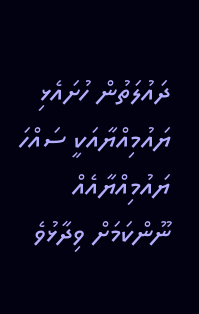ދައުލަތުން ހުށައެޅި ޔައުމިއްޔާއަކީ ސައްހަ ޔައުމިއްޔާއެއް ނޫންކަމަށް ވިދާޅުވެ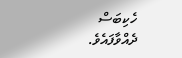ހެކިބަސް ދެއްވާފައެވެ.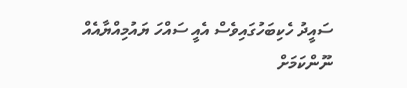ސައީދު ހެކިބަހުގައިވެސް އެއީ ސައްހަ ޔައުމިއްޔާއެއް ނޫންކަމަށް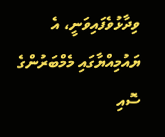ވިދާޅުވެފައިވަނީ، އެ ޔައުމިއްޔާގައި މެމްބަރުންގެ ސޮއި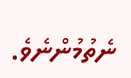ނެތުމުންނެވެ.